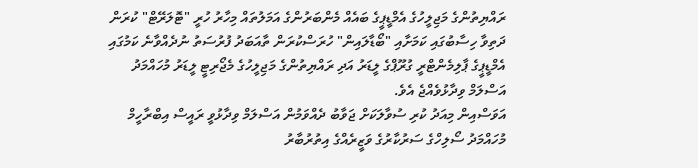ރައްޔިތުންގެ މަޖިލީހުގެ އެމްޑީޕީގެ ބައެއް މެންބަރުންގެ އަމަލުތައް މިހާރު ހުރީ "ޓޮލަރޭޓް" ކުރަން ދަތިވާ ހިސާބުގައި ކަމަށާއި "ބޯޑާލައިން" ހުރަސްކުރަން ތާއަބަދު ފުރުސަތު ނުދެއްވާނެ ކަމުގައި އެމްޑީޕީގެ ޕާލިމެންޓްރީ ގުރޫޕްގެ ލީޑަރު އަދި ރައްޔިތުންގެ މަޖިލީހުގެ މެޖޯރިޓީ ލީޑަރު މުހައްމަދު އަސްލަމް ވިދާޅުވެއްޖެ އެވެ.
އަވަސްއިން މިއަދު ކުރި ސުވާލަކަށް ޖަވާބު ދެއްވަމުން އަސްލަމް ވިދާޅުވީ ރައީސް އިބްރާހީމް މުހައްމަދު ސޯލިހްގެ ސަރުކާރުގެ ވަޒީރެއްގެ އިތުރުބާރު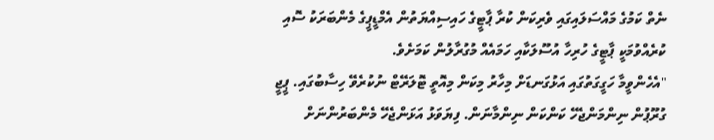ނެތް ކަމުގެ މައްސަލައިގައި ވެރިކަން ކުރާ ޕާޓީގެ ހައިސިއްޔަތުން އެމްޑީޕީގެ މެންބަރަކު ސޮއި ކުރެއްވުމަކީ ޕާޓީގެ ހުރިހާ އުސޫލަކާއި ހަމައެއް މުގުރާލުން ކަމަށެވެ.
"އެހެންވީމާ ހަގީގަތުގައި އަޅުގަނޑަށް މިހާރު މިކަން މިއޮތީ ޓޮލަރޭޓް ނުކުރެވޭ ހިސާބުގައި. ޕީޖީ ގުރޫޕުން ނިންމަންޖެހޭ ކަންކަން ނިންމާނަން. ފިޔަވަޅު އަޅަންޖެހޭ މެންބަރުންނަށް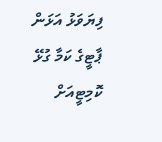ފިޔަވަޅު އަޅަން ޕާޓީގެ ކަމާ ގުޅޭ ކޮމިޓީއަށް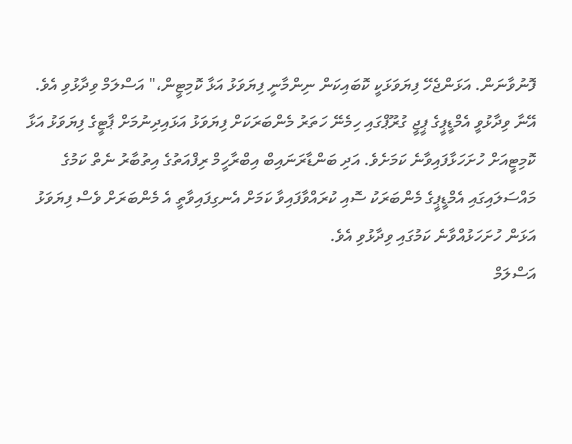ފޮނުވާނަން. އަޅަންޖެހޭ ފިޔަވަޅަކީ ކޮބައިކަން ނިންމާނީ ފިޔަވަޅު އަޅާ ކޮމިޓީން،" އަސްލަމް ވިދާޅުވި އެވެ.
އޭނާ ވިދާޅުވީ އެމްޑީޕީގެ ޕީޖީ ގުރޫޕްގައި ހިމެނޭ ހަތަރު މެންބަރަކަށް ފިޔަވަޅު އަޅައިދިނުމަށް ޕާޓީގެ ފިޔަވަޅު އަޅާ ކޮމިޓީއަށް ހުށަހަޅާފައިވާނެ ކަމަށެވެ. އަދި ބަންޑާރަނައިބް އިބްރާހީމް ރިފްއަތުގެ އިތުބާރު ނެތް ކަމުގެ މައްސަލައިގައި އެމްޑީޕީގެ މެންބަރަކު ސޮއި ކުރައްވާފައިވާ ކަމަށް އެނގިފައިވާތީ އެ މެންބަރަށް ވެސް ފިޔަވަޅު އަޅަން ހުށަހަޅުއްވާނެ ކަމުގައި ވިދާޅުވި އެވެ.
އަސްލަމް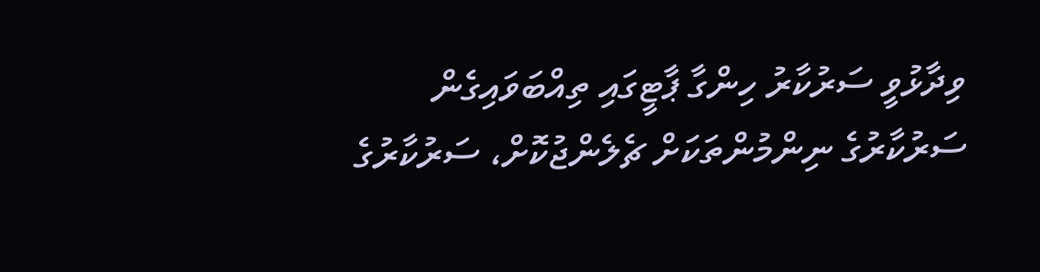ވިދާޅުވީ ސަރުކާރު ހިންގާ ޕާޓީގައި ތިއްބަވައިގެން ސަރުކާރުގެ ނިންމުންތަކަށް ޗެލެންޖުކޮށް، ސަރުކާރުގެ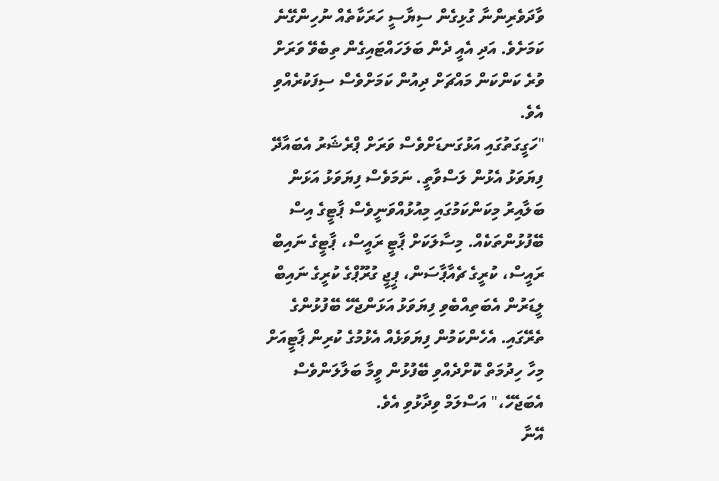ވާދަވެރިންނާ ގުޅިގެން ސިޔާސީ ހަރަކާތެއް ނުހިންގޭނެ ކަމަށެވެ. އަދި އެއީ ދެން ބަލަހައްޓައިގެން ތިބެވޭ ވަރަށް ވުރެ ކަންކަން މައްޗަށް ދިއުން ކަމަށްވެސް ސިފަކުރެއްވި އެވެ.
"ހަގީގަތުގައި އަޅުގަނޑަށްވެސް ވަރަށް ޕްރެޝަރު އެބައާދޭ ފިޔަވަޅު އެޅުން ލަސްވާތީ. ނަމަވެސް ފިޔަވަޅު އަޅަން ބަލާއިރު މިކަންކަމުގައި މިއުޅުއްވަނީވެސް ޕާޓީގެ އިސް ބޭފުޅުންތަކެއް. މިސާލަކަށް ޕާޓީ ރައީސް، ޕާޓީގެ ނައިބް ރައީސް، ކުރީގެ ޗެއާޕާސަން، ޕީޖީ ގުރޫޕްގެ ކުރީގެ ނައިބް ލީޑަރުން އެބަތިއްބެވި ފިޔަވަޅު އަޅަންޖެހޭ ބޭފުޅުންގެ ތެރޭގައި. އެހެންކަމުން ފިޔަވަޅެއް އެޅުމުގެ ކުރިން ޕާޓީއަށް މިހާ ހިދުމަތް ކޮށްދެއްވި ބޭފުޅުން ވީމާ ބަލާލަންވެސް އެބަޖެހޭ،" އަސްލަމް ވިދާޅުވި އެވެ.
އޭނާ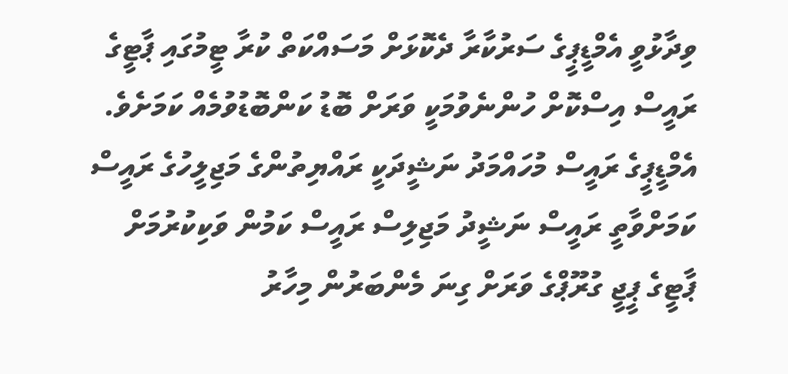ވިދާޅުވީ އެމްޑީޕީގެ ސަރުކާރާ ދެކޮޅަށް މަސައްކަތް ކުރާ ޓީމުގައި ޕާޓީގެ ރައީސް އިސްކޮށް ހުންނެވުމަކީ ވަރަށް ބޮޑު ކަންބޮޑުވުމެއް ކަމަށެވެ. އެމްޑީޕީގެ ރައީސް މުހައްމަދު ނަޝީދަކީ ރައްޔިތުންގެ މަޖިލީހުގެ ރައީސް ކަމަށްވާތީ ރައީސް ނަޝީދު މަޖިލިސް ރައީސް ކަމުން ވަކިކުރުމަށް ޕާޓީގެ ޕީޖީ ގުރޫޕްގެ ވަރަށް ގިނަ މެންބަރުން މިހާރު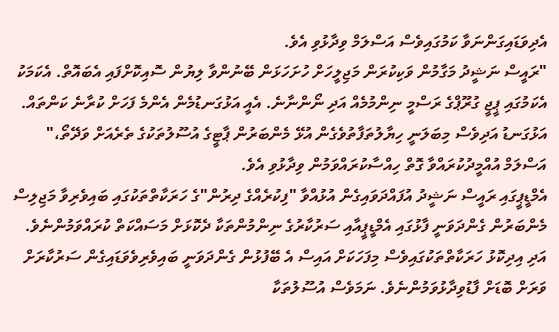އެދިވަޑައިގަންނަވާ ކަމުގައިވެސް އަސްލަމް ވިދާޅުވި އެވެ.
"ރައީސް ނަޝީދު މަގާމުން ވަކިކުރަން މަޖިލީހަށް ހުށަހަޅަން ބޭނުންވާ ލިޔުން ސޮއިކޮށްފައި އެބައޮތް. އެކަމަކު އެކަމުގައި ޕީޖީ ގުރޫޕްގެ ރަސްމީ ނިންމުމެއް އަދި ނޯންނާނެ. އެއީ އަޅުގަނޑުމެން އެންމެ ފަހަށް ކުރާނެ ކަންތައް. އަޅުގަނޑު އަދިވެސް މިބަލަނީ ހިޔާލުތަފާތުވެގެން އުޅޭ މެންބަރުން ޕާޓީގެ އުސޫލުތަކުގެ ތެރެއަށް ވަދޭތޯ،" އަސްލަމް އުއްމީދުކުރައްވާ ގޮތް ހިއްސާކުރައްވަމުން ވިދާޅުވި އެވެ.
އެމްޑީޕީގައި ރައީސް ނަޝީދު އުފައްދަވައިގެން އުޅުއްވާ "ފިކުރެއްގެ ދިރުން"ގެ ހަރަކާތްތަކުގައި ބައިވެރިވާ މަޖިލިސް މެންބަރުން ގެންދަވަނީ ފާޅުގައި އެމްޑީޕީއާއި ސަރުކާރުގެ ނިންމުންތަކާ ދެކޮޅަށް މަސައްކަތް ކުރައްވަމުންނެވެ. އަދި އިދިކޮޅު ހަރަކާތްތަކުގައިވެސް މިފަހަކަށް އައިސް އެ ބޭފުޅުން ގެންދަވަނީ ބައިވެރިވެވަޑައިގެން ސަރުކާރަށް ވަރަށް ބޮޑަށް ފާޑުވިދާޅުވަމުންނެވެ. ނަމަވެސް އުސޫލުތަކާ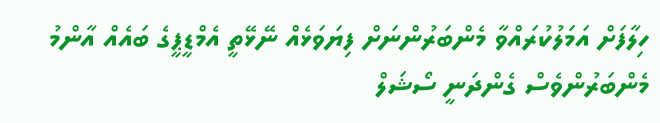ހިލާފަށް އަމަލުކުރައްވާ މެންބަރުންނަށް ފިޔަވަޅެއް ނޭޅޭތީ އެމްޑީޕީގެ ބައެއް އާންމު މެންބަރުންވެސް ގެންދަނީ ސޯޝަލް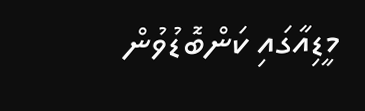މީޑިއާގައި ކަންބޮޑުވުން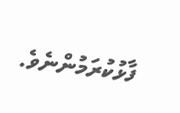ފާޅުކުރަމުންނެވެ.